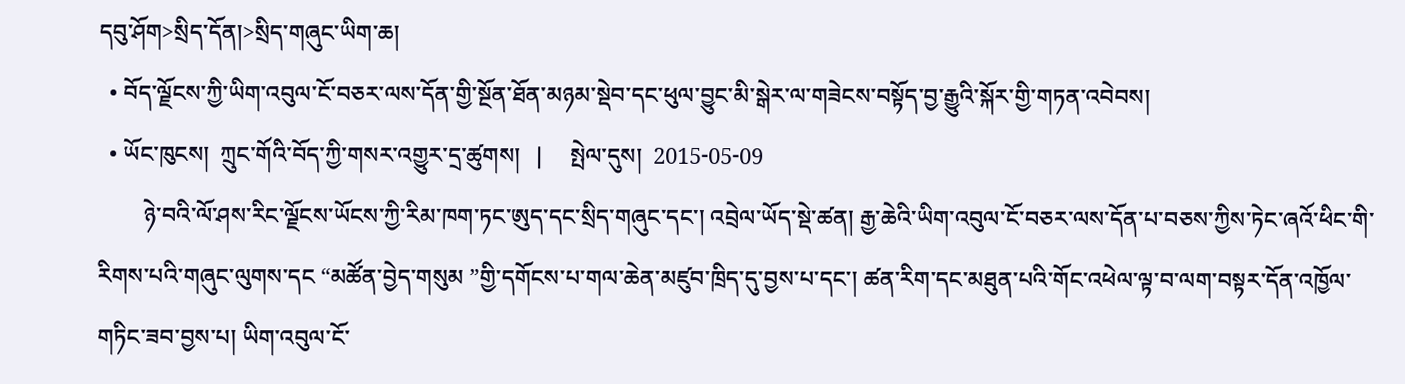དབུ་ཤོག>སྲིད་དོན།>སྲིད་གཞུང་ཡིག་ཆ།
  • བོད་ལྗོངས་ཀྱི་ཡིག་འབུལ་ངོ་བཅར་ལས་དོན་གྱི་སྔོན་ཐོན་མཉམ་སྡེབ་དང་ཕུལ་བྱུང་མི་སྒེར་ལ་གཟེངས་བསྟོད་བྱ་རྒྱུའི་སྐོར་གྱི་གཏན་འབེབས།
  • ཡོང་ཁུངས།  ཀྲུང་གོའི་བོད་ཀྱི་གསར་འགྱུར་དྲ་ཚུགས།   |     སྤེལ་དུས།  2015-05-09
        ཉེ་བའི་ལོ་ཤས་རིང་ལྗོངས་ཡོངས་ཀྱི་རིམ་ཁག་ཏང་ཨུད་དང་སྲིད་གཞུང་དང་། འབྲེལ་ཡོད་སྡེ་ཚན། རྒྱ་ཆེའི་ཡིག་འབུལ་ངོ་བཅར་ལས་དོན་པ་བཅས་ཀྱིས་ཏེང་ཞའོ་ཕིང་གི་རིགས་པའི་གཞུང་ལུགས་དང “མཚོན་བྱེད་གསུམ ”གྱི་དགོངས་པ་གལ་ཆེན་མཛུབ་ཁྲིད་དུ་བྱས་པ་དང་། ཚན་རིག་དང་མཐུན་པའི་གོང་འཕེལ་ལྟ་བ་ལག་བསྟར་དོན་འཁྱོལ་གཏིང་ཟབ་བྱས་པ། ཡིག་འབུལ་ངོ་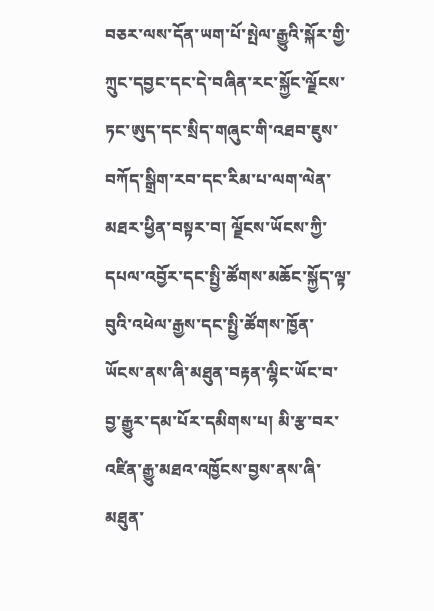བཅར་ལས་དོན་ཡག་པོ་སྤེལ་རྒྱུའི་སྐོར་གྱི་ཀྲུང་དབྱང་དང་དེ་བཞིན་རང་སྐྱོང་ལྗོངས་ཏང་ཨུད་དང་སྲིད་གཞུང་གི་འཐབ་ཇུས་བཀོད་སྒྲིག་རབ་དང་རིམ་པ་ལག་ལེན་མཐར་ཕྱིན་བསྟར་བ། ལྗོངས་ཡོངས་ཀྱི་དཔལ་འབྱོར་དང་སྤྱི་ཚོགས་མཆོང་སྐྱོད་ལྟ་བུའི་འཕེལ་རྒྱས་དང་སྤྱི་ཚོགས་ཁྱོན་ཡོངས་ནས་ཞི་མཐུན་བརྟན་ལྷིང་ཡོང་བ་བྱ་རྒྱུར་དམ་པོར་དམིགས་པ། མི་རྩ་བར་འཛིན་རྒྱུ་མཐའ་འཁྱོངས་བྱས་ནས་ཞི་མཐུན་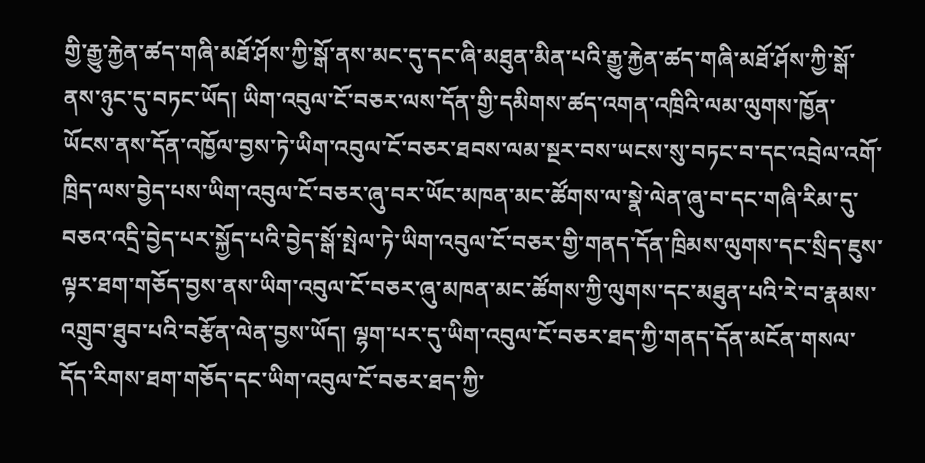གྱི་རྒྱུ་རྐྱེན་ཚད་གཞི་མཐོ་ཤོས་ཀྱི་སྒོ་ནས་མང་དུ་དང་ཞི་མཐུན་མིན་པའི་རྒྱུ་རྐྱེན་ཚད་གཞི་མཐོ་ཤོས་ཀྱི་སྒོ་ནས་ཉུང་དུ་བཏང་ཡོད། ཡིག་འབུལ་ངོ་བཅར་ལས་དོན་གྱི་དམིགས་ཚད་འགན་འཁྲིའི་ལམ་ལུགས་ཁྱོན་ཡོངས་ནས་དོན་འཁྱོལ་བྱས་ཏེ་ཡིག་འབུལ་ངོ་བཅར་ཐབས་ལམ་སྔར་བས་ཡངས་སུ་བཏང་བ་དང་འབྲེལ་འགོ་ཁྲིད་ལས་བྱེད་པས་ཡིག་འབུལ་ངོ་བཅར་ཞུ་བར་ཡོང་མཁན་མང་ཚོགས་ལ་སྣེ་ལེན་ཞུ་བ་དང་གཞི་རིམ་དུ་བཅའ་འདྲི་བྱེད་པར་སྐྱོད་པའི་བྱེད་སྒོ་སྤེལ་ཏེ་ཡིག་འབུལ་ངོ་བཅར་གྱི་གནད་དོན་ཁྲིམས་ལུགས་དང་སྲིད་ཇུས་ལྟར་ཐག་གཅོད་བྱས་ནས་ཡིག་འབུལ་ངོ་བཅར་ཞུ་མཁན་མང་ཚོགས་ཀྱི་ལུགས་དང་མཐུན་པའི་རེ་བ་རྣམས་འགྲུབ་ཐུབ་པའི་བརྩོན་ལེན་བྱས་ཡོད། ལྷག་པར་དུ་ཡིག་འབུལ་ངོ་བཅར་ཐད་ཀྱི་གནད་དོན་མངོན་གསལ་དོད་རིགས་ཐག་གཅོད་དང་ཡིག་འབུལ་ངོ་བཅར་ཐད་ཀྱི་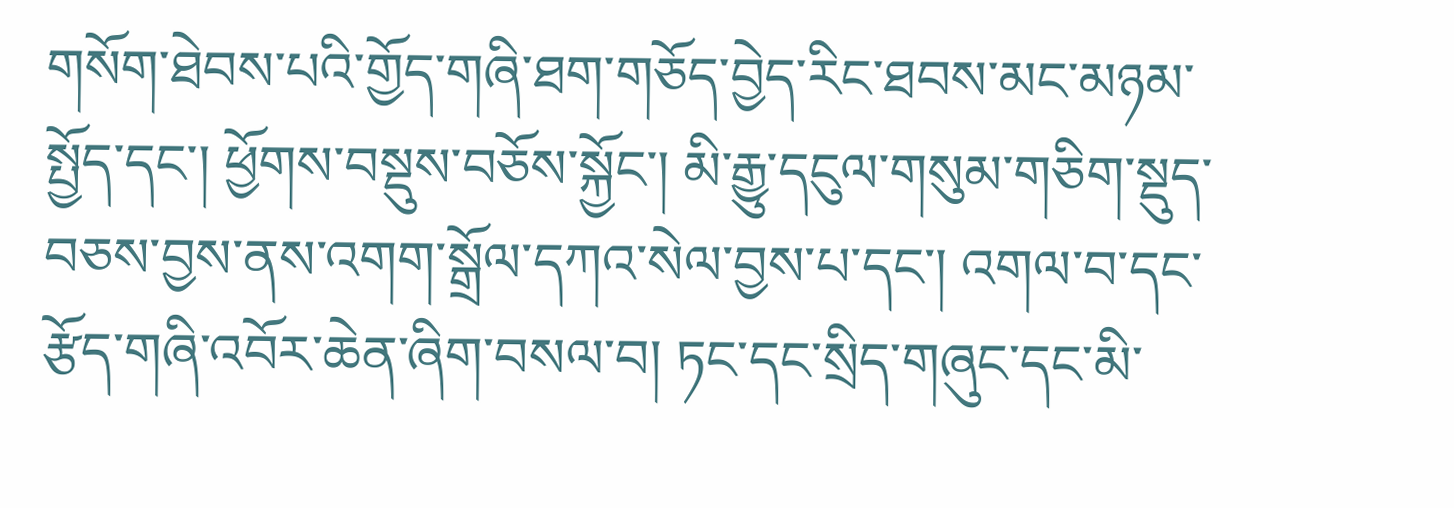གསོག་ཐེབས་པའི་གྱོད་གཞི་ཐག་གཅོད་བྱེད་རིང་ཐབས་མང་མཉམ་སྤྱོད་དང་། ཕྱོགས་བསྡུས་བཅོས་སྐྱོང་། མི་རྒྱུ་དངུལ་གསུམ་གཅིག་སྡུད་བཅས་བྱས་ནས་འགག་སྒྲོལ་དཀའ་སེལ་བྱས་པ་དང་། འགལ་བ་དང་རྩོད་གཞི་འབོར་ཆེན་ཞིག་བསལ་བ། ཏང་དང་སྲིད་གཞུང་དང་མི་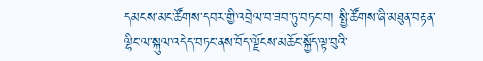དམངས་མང་ཚོགས་དབར་གྱི་འབྲེལ་བ་ཟབ་ཏུ་བཏང་བ། སྤྱི་ཚོགས་ཞི་མཐུན་བརྟན་ལྷིང་ལ་སྐུལ་འདེད་བཏང་ནས་བོད་ལྗོངས་མཆོང་སྐྱོད་ལྟ་བུའི་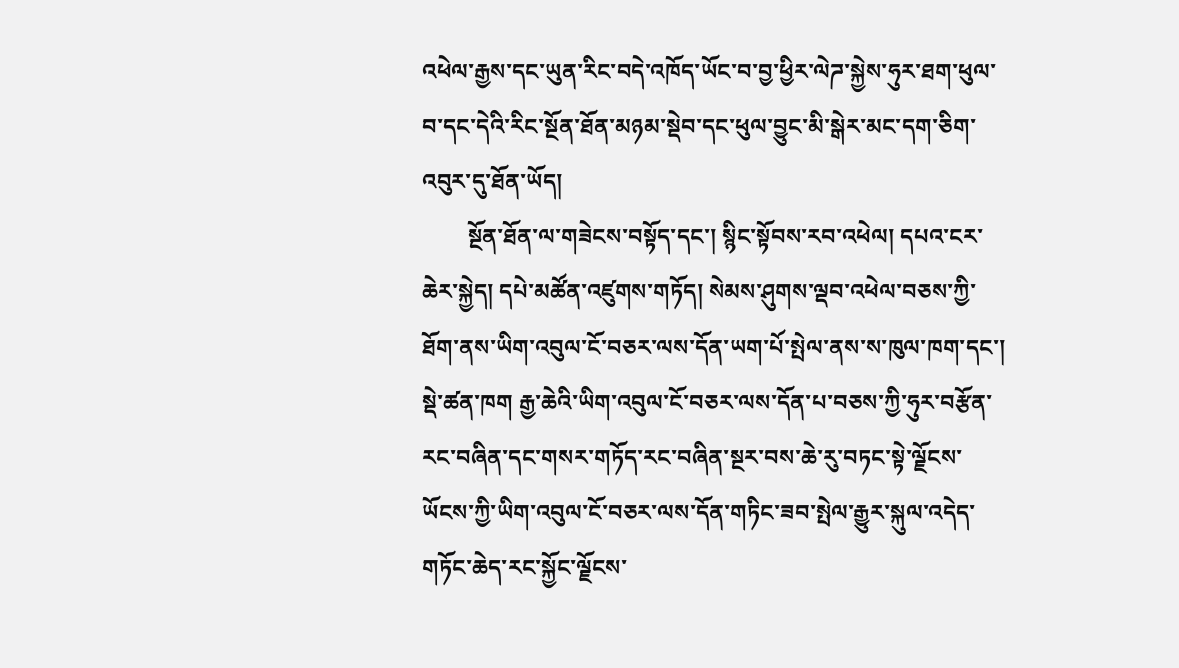འཕེལ་རྒྱས་དང་ཡུན་རིང་བདེ་འཁོད་ཡོང་བ་བྱ་ཕྱིར་ལེཌ་སྐྱེས་ཧུར་ཐག་ཕུལ་བ་དང་དེའི་རིང་སྔོན་ཐོན་མཉམ་སྡེབ་དང་ཕུལ་བྱུང་མི་སྒེར་མང་དག་ཅིག་འབུར་དུ་ཐོན་ཡོད།
        སྔོན་ཐོན་ལ་གཟེངས་བསྟོད་དང་། སྙིང་སྟོབས་རབ་འཕེལ། དཔའ་ངར་ཆེར་སྐྱེད། དཔེ་མཚོན་འཛུགས་གཏོད། སེམས་ཤུགས་ལྡབ་འཕེལ་བཅས་ཀྱི་ཐོག་ནས་ཡིག་འབུལ་ངོ་བཅར་ལས་དོན་ཡག་པོ་སྤེལ་ནས་ས་ཁུལ་ཁག་དང་། སྡེ་ཚན་ཁག རྒྱ་ཆེའི་ཡིག་འབུལ་ངོ་བཅར་ལས་དོན་པ་བཅས་ཀྱི་ཧུར་བརྩོན་རང་བཞིན་དང་གསར་གཏོད་རང་བཞིན་སྔར་བས་ཆེ་རུ་བཏང་སྟེ་ལྗོངས་ཡོངས་ཀྱི་ཡིག་འབུལ་ངོ་བཅར་ལས་དོན་གཏིང་ཟབ་སྤེལ་རྒྱུར་སྐུལ་འདེད་གཏོང་ཆེད་རང་སྐྱོང་ལྗོངས་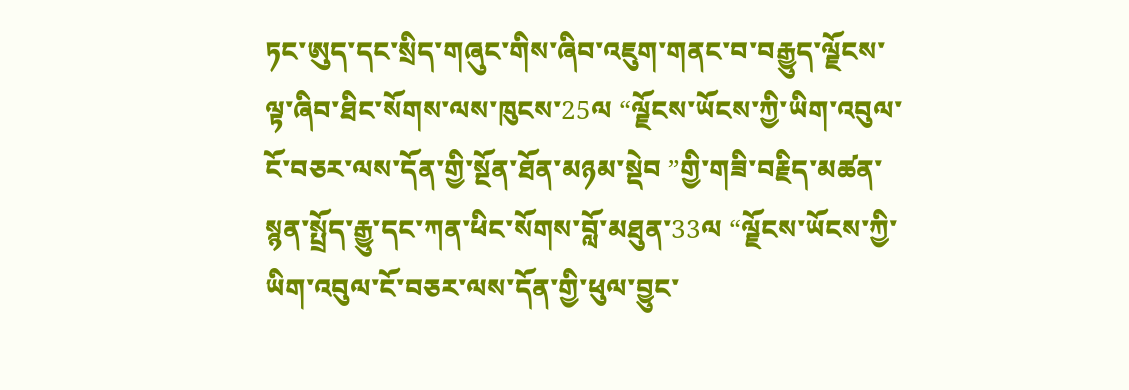ཏང་ཨུད་དང་སྲིད་གཞུང་གིས་ཞིབ་འཇུག་གནང་བ་བརྒྱུད་ལྗོངས་ལྟ་ཞིབ་ཐིང་སོགས་ལས་ཁུངས་25ལ “ལྗོངས་ཡོངས་ཀྱི་ཡིག་འབུལ་ངོ་བཅར་ལས་དོན་གྱི་སྔོན་ཐོན་མཉམ་སྡེབ ”གྱི་གཟི་བརྗིད་མཚན་སྙན་སྤྲོད་རྒྱུ་དང་ཀན་ཕིང་སོགས་བློ་མཐུན་33ལ “ལྗོངས་ཡོངས་ཀྱི་ཡིག་འབུལ་ངོ་བཅར་ལས་དོན་གྱི་ཕུལ་བྱུང་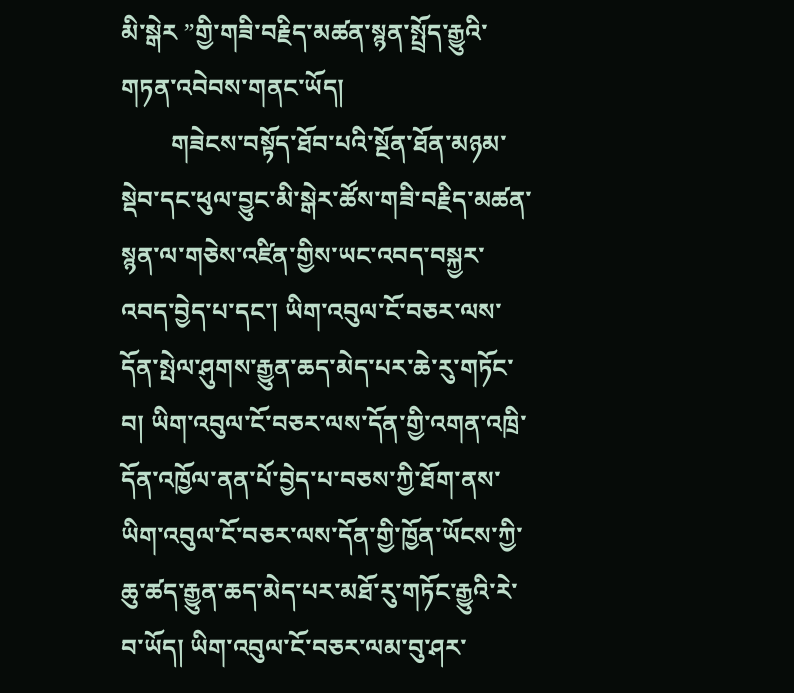མི་སྒེར ”གྱི་གཟི་བརྗིད་མཚན་སྙན་སྤྲོད་རྒྱུའི་གཏན་འབེབས་གནང་ཡོད།
        གཟེངས་བསྟོད་ཐོབ་པའི་སྔོན་ཐོན་མཉམ་སྡེབ་དང་ཕུལ་བྱུང་མི་སྒེར་ཚོས་གཟི་བརྗིད་མཚན་སྙན་ལ་གཅེས་འཛིན་གྱིས་ཡང་འབད་བསྐྱར་འབད་བྱེད་པ་དང་། ཡིག་འབུལ་ངོ་བཅར་ལས་དོན་སྤེལ་ཤུགས་རྒྱུན་ཆད་མེད་པར་ཆེ་རུ་གཏོང་བ། ཡིག་འབུལ་ངོ་བཅར་ལས་དོན་གྱི་འགན་འཁྲི་དོན་འཁྱོལ་ནན་པོ་བྱེད་པ་བཅས་ཀྱི་ཐོག་ནས་ཡིག་འབུལ་ངོ་བཅར་ལས་དོན་གྱི་ཁྱོན་ཡོངས་ཀྱི་ཆུ་ཚད་རྒྱུན་ཆད་མེད་པར་མཐོ་རུ་གཏོང་རྒྱུའི་རེ་བ་ཡོད། ཡིག་འབུལ་ངོ་བཅར་ལམ་བུ་ཤར་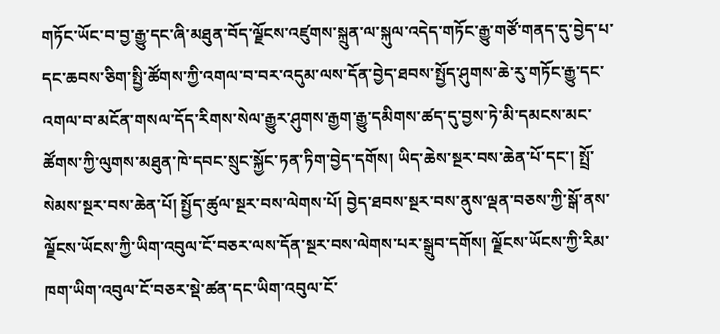གཏོང་ཡོང་བ་བྱ་རྒྱུ་དང་ཞི་མཐུན་བོད་ལྗོངས་འཛུགས་སྐྲུན་ལ་སྐུལ་འདེད་གཏོང་རྒྱུ་གཙོ་གནད་དུ་བྱེད་པ་དང་ཆབས་ཅིག་སྤྱི་ཚོགས་ཀྱི་འགལ་བ་བར་འདུམ་ལས་དོན་བྱེད་ཐབས་སྤྱོད་ཤུགས་ཆེ་རུ་གཏོང་རྒྱུ་དང་འགལ་བ་མངོན་གསལ་དོད་རིགས་སེལ་རྒྱུར་ཤུགས་རྒྱག་རྒྱུ་དམིགས་ཚད་དུ་བྱས་ཏེ་མི་དམངས་མང་ཚོགས་ཀྱི་ལུགས་མཐུན་ཁེ་དབང་སྲུང་སྐྱོང་ཏན་ཏིག་བྱེད་དགོས། ཡིད་ཆེས་སྔར་བས་ཆེན་པོ་དང་། སྤྲོ་སེམས་སྔར་བས་ཆེན་པོ། སྤྱོད་ཚུལ་སྔར་བས་ལེགས་པོ། བྱེད་ཐབས་སྔར་བས་ནུས་ལྡན་བཅས་ཀྱི་སྒོ་ནས་ལྗོངས་ཡོངས་ཀྱི་ཡིག་འབུལ་ངོ་བཅར་ལས་དོན་སྔར་བས་ལེགས་པར་སྒྲུབ་དགོས། ལྗོངས་ཡོངས་ཀྱི་རིམ་ཁག་ཡིག་འབུལ་ངོ་བཅར་སྡེ་ཚན་དང་ཡིག་འབུལ་ངོ་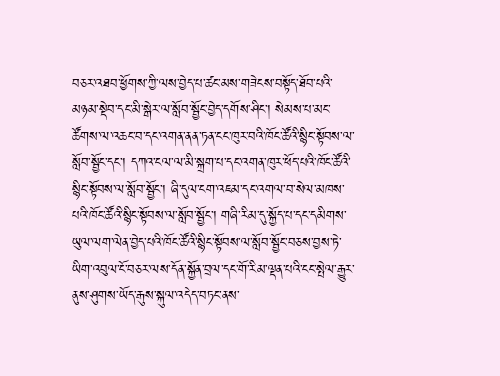བཅར་འཐབ་ཕྱོགས་ཀྱི་ལས་བྱེད་པ་ཚང་མས་གཟེངས་བསྟོད་ཐོབ་པའི་མཉམ་སྡེབ་དང་མི་སྒེར་ལ་སློབ་སྦྱོང་བྱེད་དགོས་ཤིང་། སེམས་པ་མང་ཚོགས་ལ་འཆང་བ་དང་འགན་ནན་ཏན་ངང་ཁུར་བའི་ཁོང་ཚོའི་སྙིང་སྟོབས་ལ་སློབ་སྦྱོང་དང་། དཀའ་ངལ་ལ་མི་སྐྲག་པ་དང་འགན་ཁུར་ཕོད་པའི་ཁོང་ཚོའི་སྙིང་སྟོབས་ལ་སློབ་སྦྱོང་། ཞི་དུལ་ངག་འཇམ་དང་འགལ་བ་སེལ་མཁས་པའི་ཁོང་ཚོའི་སྙིང་སྟོབས་ལ་སློབ་སྦྱོང་། གཞི་རིམ་དུ་སྐྱོད་པ་དང་དམིགས་ཡུལ་ལག་ལེན་བྱེད་པའི་ཁོང་ཚོའི་སྙིང་སྟོབས་ལ་སློབ་སྦྱོང་བཅས་བྱས་ཏེ་ཡིག་འབུལ་ངོ་བཅར་ལས་དོན་སྐྱོན་བྲལ་དང་གོ་རིམ་ལྡན་པའི་ངང་སྤེལ་རྒྱུར་ནུས་ཤུགས་ཡོད་རྒུས་སྐུལ་འདེད་བཏང་ནས་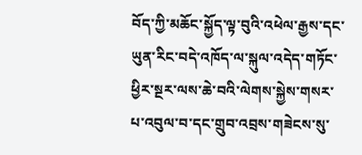བོད་ཀྱི་མཆོང་སྐྱོད་ལྟ་བུའི་འཕེལ་རྒྱས་དང་ཡུན་རིང་བདེ་འཁོད་ལ་སྐུལ་འདེད་གཏོང་ཕྱིར་སྔར་ལས་ཆེ་བའི་ལེགས་སྐྱེས་གསར་པ་འབུལ་བ་དང་གྲུབ་འབྲས་གཟེངས་སུ་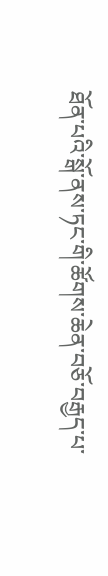ཐོན་པའི་སྒོ་ནས་ཏང་གི་ཚོགས་ཆེན་བཅོ་བརྒྱད་པ་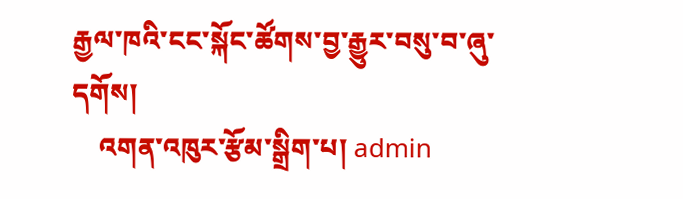རྒྱལ་ཁའི་ངང་སྐོང་ཚོགས་བྱ་རྒྱུར་བསུ་བ་ཞུ་དགོས།
    འགན་འཁུར་རྩོམ་སྒྲིག་པ། admin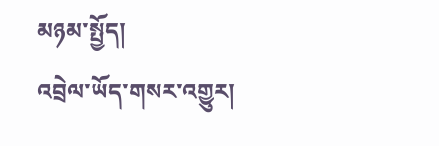མཉམ་སྤྱོད།
འབྲེལ་ཡོད་གསར་འགྱུར།